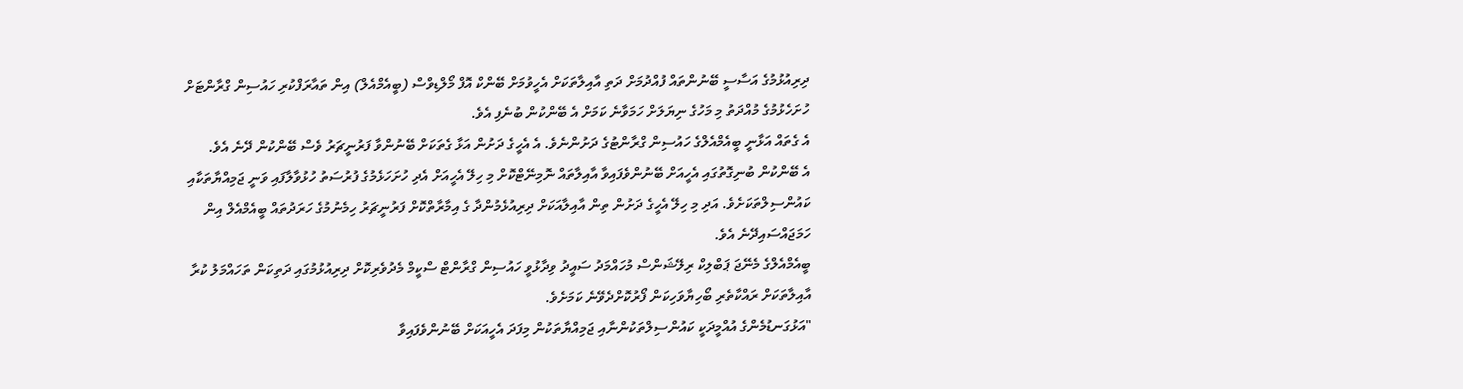ދިރިއުޅުމުގެ އަސާސީ ބޭނުންތައް ފުއްދުމަށް ދަތި އާއިލާތަކަށް އެހީވުމަށް ބޭންކް އޮފް މޯލްޑިވްސް (ބީއެމްއެލް) އިން ތައާރަފްކުރި ހައުސިން ގްރާންޓަށް ހުށަހެޅުމުގެ މުއްދަތު މި މަހުގެ ނިޔަލަށް ހަމަވާނެ ކަމަށް އެ ބޭންކުން ބުނެފި އެވެ.
އެ ގެތައް އަޅާނީ ބީއެމްއެލްގެ ހައުސިން ގްރާންޓުގެ ދަށުންނެވެ. އެ އެހީގެ ދަށުން އަޅާ ގެތަކަށް ބޭނުންވާ ފަރުނީޗަރު ވެސް ބޭންކުން ދޭނެ އެވެ.
އެ ބޭންކުން ބުނިގޮތުގައި އެހީއަށް ބޭނުންވެފައިވާ އާއިލާތައް ނޮމިނޭޓްކޮށް މި ހިލޭ އެހީއަށް އެދި ހުށަހަޅެމުގެ ފުރުސަތު ހުޅުވާލާފައި ވަނީ ޖަމިއްޔާތަކާއި ކައުންސިލްތަކަށެވެ. އަދި މި ހިލޭ އެހީގެ ދަށުން ތިން އާއިލާއަކަށް ދިރިއުޅެމުންދާ ގެ އިމާރާތްކޮށް ފަރުނީޗަރު ހިމެނުމުގެ ހަރަދުތައް ބީއެމްއެލް އިން ހަމަޖައްސައިދޭނެ އެވެ.
ބީއެމްއެލްގެ މެނޭޖަ ޕަބްލިކް ރިލޭޝަންސް މުހައްމަދު ސައީދު ވިދާޅުވީ ހައުސިން ގްރާންޓް ސްކީމް މެދުވެރިކޮށް ދިރިއުޅުމުގައި ދަތިކަން ތަހައްމަލު ކުރާ އާއިލާތަކަށް ރައްކާތެރި ބޯހިޔާވަހިކަން ފޯރުކޮށްދެވޭނެ ކަމަށެވެ.
"އަޅުގަނޑުމެންގެ އުއްމީދަކީ ކައުންސިލްތަކުންނާއި ޖަމިއްޔާތަކުން މިފަދަ އެހީއަކަށް ބޭނުންވެފައިވާ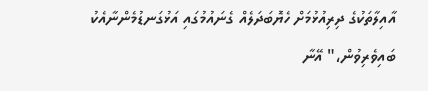އާއިލާތަކުގެ ދިރިއުޅުމަށް ހެޔޮބަދަލެއް ގެނައުމުގައި އަޅުގަނޑުމެންނާއެކު ބައިވެރިވުން،" އޭނާ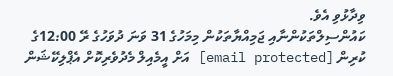ވިދާޅުވި އެވެ.
ކައުންސިލްތަކުންނާއި ޖަމިއްޔާތަކުން މިމަހުގެ 31 ވަނަ ދުވަހުގެ ރޭ 12:00ގެ ކުރިން [email protected] އަށް އީމެއިލް މެދުވެރިކޮށް އެޕްލިކޭޝަން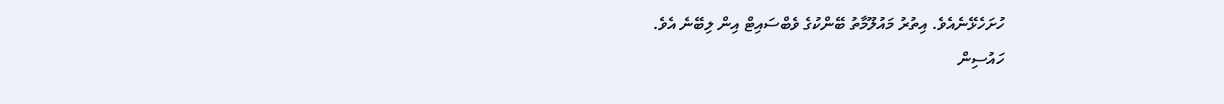ހުށަހެޅޭނެއެވެ. އިތުރު މައުލޫމާތު ބޭންކުގެ ވެބްސައިޓް އިން ލިބޭނެ އެވެ.
ހައުސިން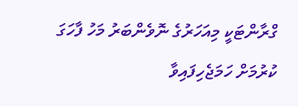ގްރާންޓަކީ މިއަހަރުގެ ނޮވެންބަރު މަހު ފާހަގަ ކުރުމަށް ހަމަޖެހިފައިވާ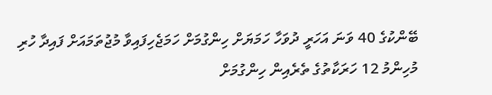ބޭންކުގެ 40 ވަނަ އަހަރީ ދުވަހާ ހަމަޔަށް ހިންގުމަށް ހަމަޖެހިފައިވާ މުޖުތަމައަށް ފައިދާ ހުރި މުހިންމު 12 ހަރަކާތުގެ ތެރެއިން ހިންގުމަށް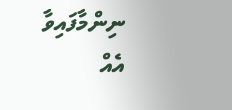ނިންމާފައިވާ އެއް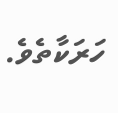ހަރަކާތެވެ.